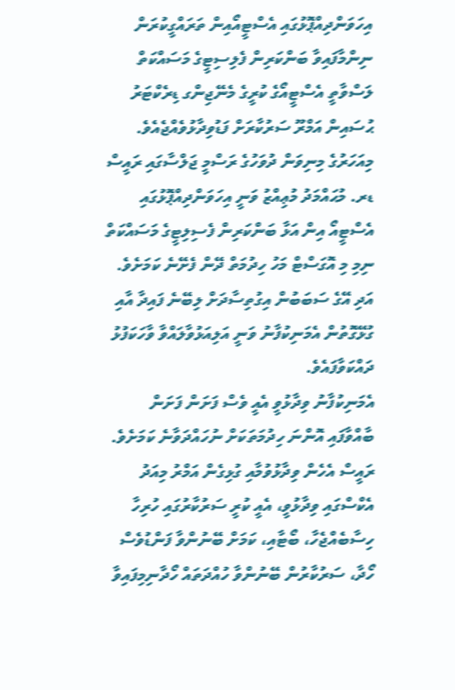އިހަވަންދިއްޕޮޅުގައި އެސްޓީއޯއިން ތަރައްގީކުރަން ނިންމާފައިވާ ބަންކަރިން ފެލިސިޓީގެ މަސައްކަތް ލަސްވާތީ އެސްޓީއޯގެ ކުރީގެ މެނޭޖިންގ ޑިރެކްޓަރު ޙުސައިން އަމްރޫ ސަރުކާރަށް ފަޑުވިދާޅުވެއްޖެއެވެ.
މިއަހަރުގެ މިނިވަން ދުވަހުގެ ރަސްމީ ޖަލްސާގައި ރައީސް ޑރ. މުޙައްމަދު މުޢިއްޒު ވަނީ އިހަވަންދިއްޕޮޅުގައި އެސްޓީއޯ އިން އަޅާ ބަންކަރިން ފެސިލިޓީގެ މަސައްކަތް ނިމި މި އޮގަސްޓް މަހު ހިދުމަތް ދޭން ފެށޭނެ ކަމަށެވެ.
އަދި އޭގެ ސަބަބުން އިގުތިސާދަށް ލިބޭނެ ފައިދާ އާއި ގުޅޭގޮތުން އެމަނިކުފާނު ވަނީ އަލިއަޅުވާލައްވާ ވާހަކަފުޅު ދައްކަވާފައެވެ.
އެމަނިކުފާނު ވިދާޅުވީ އެއީ ވެސް ފަށަން ފަށަން ބާއްވާފައި އޮންނަ ހިދުމަތަކަށް ނުހައްދަވާނެ ކަމަށެވެ.
ރައީސް އެހެން ވިދާޅުވުމާއި ގުޅިގެން އަމްރު މިއަދު އެކްސްގައި ވިދާޅުވީ، އެއީ ކުރީ ސަރުކާރުގައި ހުރިހާ ހިސާބެއްޖެހާ، ބޯޓާއި، ކަމަށް ބޭނުންވާ ފަންޑުވެސް ހޯދާ، ސަރުކާރުން ބޭނުންވާ ހުއްދަތައް ހޯދާނިމިފައިވާ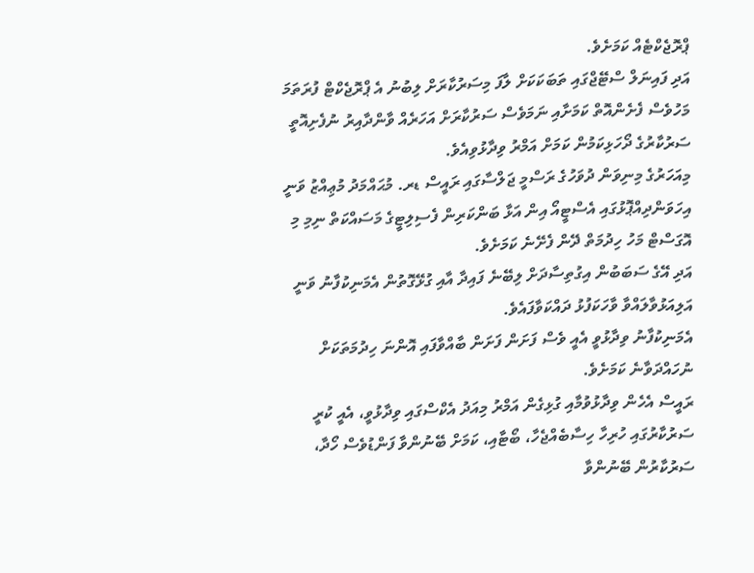ޕްރޮޖެކްޓެއް ކަމަށެވެ.
އަދި ފައިނަލް ސްޓޭޖްގައި ތަބަކަކަށް ލާފަ މިސަރުކާރަށް ލިބުނު އެ ޕްރޮޖެކްޓް ފުރަތަމަ މަހުވެސް ފެށެންއޮތް ކަމަށާއި ނަމަވެސް ސަރުކާރަށް އަހަރެއް ވާންދާއިރު ނުފެށިއޮތީ ސަރުކާރުގެ ދޯހަޅިކަމުން ކަމަށް އަމްރު ވިދާޅުވިއެވެ.
މިއަހަރުގެ މިނިވަން ދުވަހުގެ ރަސްމީ ޖަލްސާގައި ރައީސް ޑރ. މުޙައްމަދު މުޢިއްޒު ވަނީ އިހަވަންދިއްޕޮޅުގައި އެސްޓީއޯ އިން އަޅާ ބަންކަރިން ފެސިލިޓީގެ މަސައްކަތް ނިމި މި އޮގަސްޓް މަހު ހިދުމަތް ދޭން ފެށޭނެ ކަމަށެވެ.
އަދި އޭގެ ސަބަބުން އިގުތިސާދަށް ލިބޭނެ ފައިދާ އާއި ގުޅޭގޮތުން އެމަނިކުފާނު ވަނީ އަލިއަޅުވާލައްވާ ވާހަކަފުޅު ދައްކަވާފައެވެ.
އެމަނިކުފާނު ވިދާޅުވީ އެއީ ވެސް ފަށަން ފަށަން ބާއްވާފައި އޮންނަ ހިދުމަތަކަށް ނުހައްދަވާނެ ކަމަށެވެ.
ރައީސް އެހެން ވިދާޅުވުމާއި ގުޅިގެން އަމްރު މިއަދު އެކްސްގައި ވިދާޅުވީ، އެއީ ކުރީ ސަރުކާރުގައި ހުރިހާ ހިސާބެއްޖެހާ، ބޯޓާއި، ކަމަށް ބޭނުންވާ ފަންޑުވެސް ހޯދާ، ސަރުކާރުން ބޭނުންވާ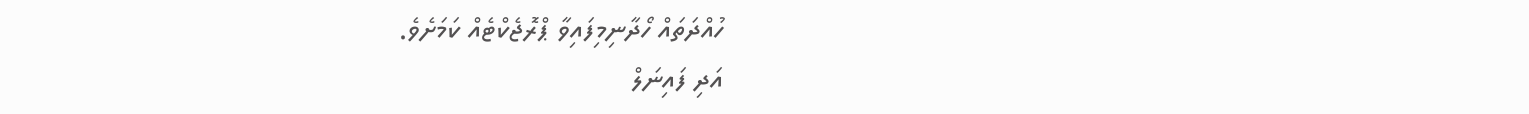ހުއްދަތައް ހޯދާނިމިފައިވާ ޕްރޮޖެކްޓެއް ކަމަށެވެ.
އަދި ފައިނަލް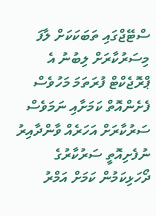ސްޓޭޖްގައި ތަބަކަކަށް ލާފަ މިސަރުކާރަށް ލިބުނު އެ ޕްރޮޖެކްޓް ފުރަތަމަ މަހުވެސް ފެށެންއޮތް ކަމަށާއި ނަމަވެސް ސަރުކާރަށް އަހަރެއް ވާންދާއިރު ނުފެށިއޮތީ ސަރުކާރުގެ ދޯހަޅިކަމުން ކަމަށް އަމްރު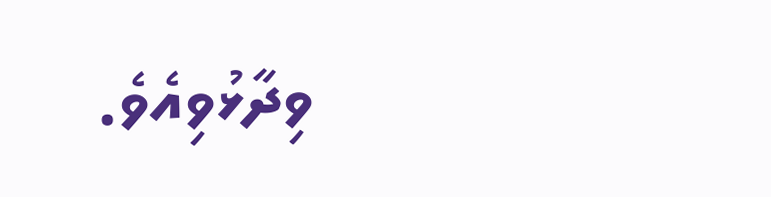ވިދާޅުވިއެވެ.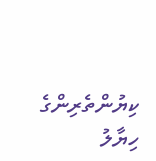ކިޔުންތެރިންގެ ހިޔާލު